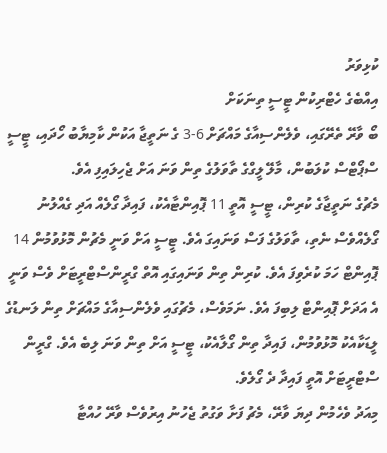ކުޅިވަރު
އިއްބެގެ ހެޓްރިކުން ޓީސީ ތިނަކަށް
ބޯ ވާރޭ ތެރޭގައި، ވެލެންސިއާގެ މައްޗަށް 6-3 ގެ ނަތީޖާ އަކުން ކާމިޔާބު ހޯދައި، ޓީސީ ސްޕޯޓްސް ކުލަބުން، މާލޭ ލީގްގެ ތާވަލުގެ ތިން ވަނަ އަށް ޖެހިލައިފި އެވެ.
މެޗުގެ ނަތީޖާގެ ކުރިން، ޓީސީ އޮތީ 11 ޕޮއިންޓާއެކު، ފައިދާ ގޯލެއް އަދި ގެއްލުނު ގޯލެއްވެސް ނެތި، ތާވަލުގެ ފަސް ވަނައިގަ އެވެ. ޓީސީ އަށް ވަނީ މެޗުން މޮޅުވުމުން 14 ޕޮއިންޓް ހަމަ ކުރެވިފަ އެވެ. ކުރިން ތިން ވަނައިގައި އޮތް ގްރީންސްޓްރީޓަށް ވެސް ވަނީ އެ އަދަށް ޕޮއިންޓް ލިބިފަ އެވެ. ނަމަވެސް، މެޗުގައި ވެލެންސިއާގެ މައްޗަށް ތިން ލަނޑުގެ ލީޑަކާއެކު މޮޅުވުމުން، ފައިދާ ތިން ގޯލާއެކު، ޓީސީ އަށް ތިން ވަނަ ލިބެ އެވެ. ގްރީން ސްޓްރީޓަށް އޮތީ ފައިދާ ދެ ގޯލެވެ.
މިއަދު ވެހެމުން ދިޔަ ވާރޭ، މެޗު ފަށާ ވަގުތު ޖެހުނު އިރުވެސް ވާރޭ ހުއްޓާ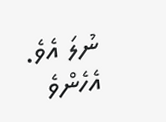ނުލަ އެވެ. އެހެންވެ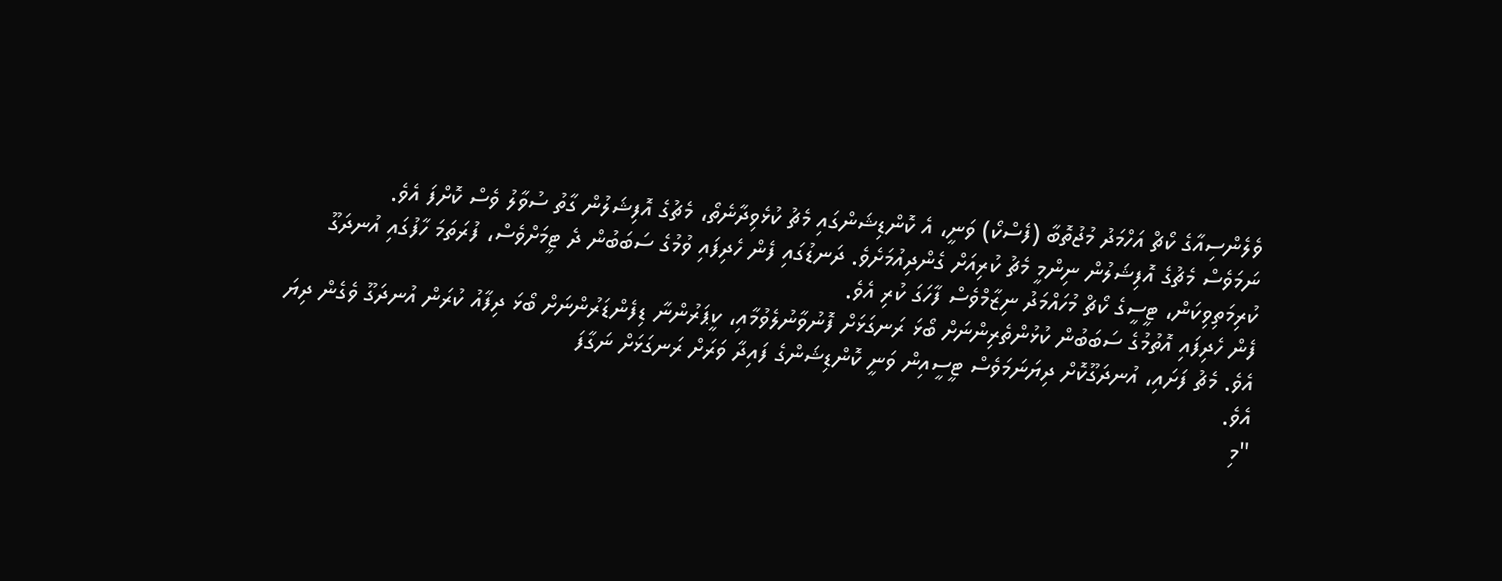ވެލެންސިއާގެ ކޯޗް އަހްމަދު މުޖުތޮބާ (ފެސްކޯ) ވަނީ، އެ ކޮންޑިޝަންގައި މެޗު ކުޅެވިދާނެތޯ، މެޗުގެ އޮފިޝަލުން ގާތު ސުވާލު ވެސް ކޮށްފަ އެވެ.
ނަމަވެސް މެޗުގެ އޮފިޝަލުން ނިންމީ މެޗު ކުރިއަށް ގެންދިއުމަށެވެ. ދަނޑުގައި ފެން ހެދިފައި ވުމުގެ ސަބަބުން ދެ ޓީމަށްވެސް، ފުރަތަމަ ހާފުގައި އުނދަގޫ ކުރިމަތިވިކަން، ޓީސީގެ ކޯޗް މުހައްމަދު ނިޒާމްވެސް ފާހަގަ ކުރި އެވެ.
ފެން ހެދިފައި އޮތުމުގެ ސަބަބުން ކުޅުންތެރިންނަށް ބޯޅަ ރަނގަޅަށް ފޮނުވާނުލެވުމާއި، ކީޕަރުންނާ ޑިފެންޑަރުންނަށް ބޯޅަ ދިފާއު ކުރަން އުނދަގޫ ވެގެން ދިޔަ އެވެ. މެޗު ފަށައި، އުނދަގޫކޮށް ދިޔަނަމަވެސް ޓީސީއިން ވަނީ ކޮންޑިޝަންގެ ފައިދާ ވަރަށް ރަނގަޅަށް ނަގާފަ
އެވެ.
"މި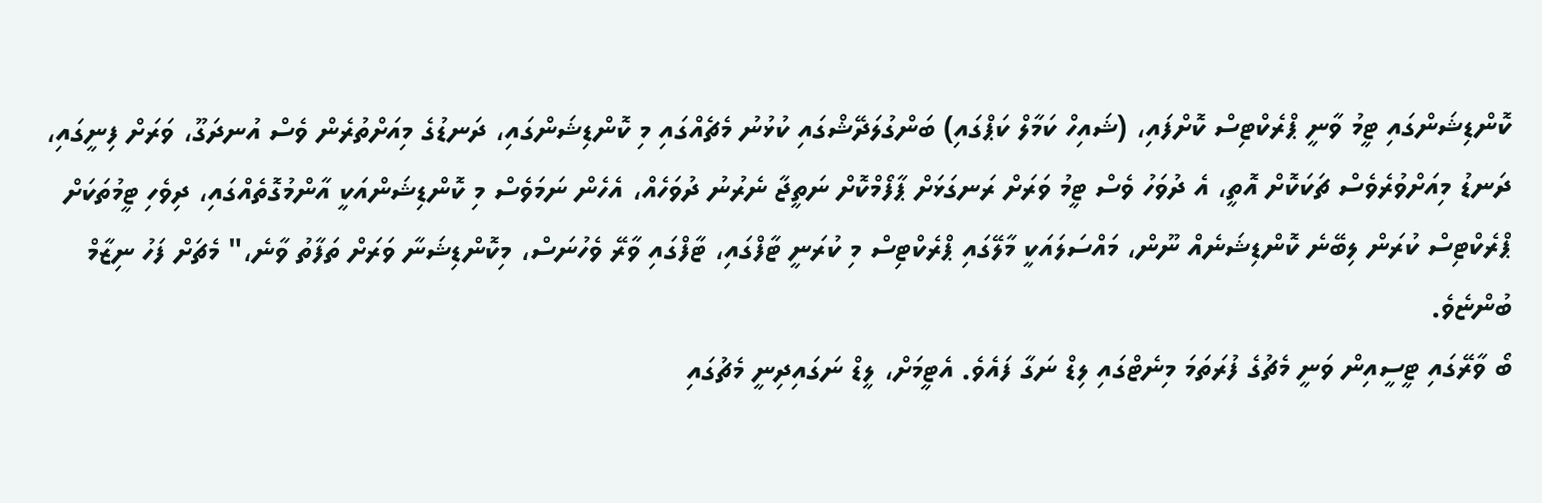ކޮންޑިޝަންގައި ޓީމު ވާނީ ޕްރެކްޓިސް ކޮށްފައި، (ޝައިހް ކަމާލް ކަޕްގައި) ބަންގުލަދޭޝްގައި ކުޅުނު މެޗެއްގައި މި ކޮންޑިޝަންގައި، ދަނޑުގެ މިއަށްތުރެން ވެސް އުނދަގޫ، ވަރަށް ފިނީގައި، ދަނޑު މިއަށްވުރެވެސް ޗަކަކޮށް އޮތީ، އެ ދުވަހު ވެސް ޓީމު ވަރަށް ރަނގަޅަށް ޕާފޯމްކޮށް ނަތީޖާ ނެރުނު ދުވަހެއް، އެހެން ނަމަވެސް މި ކޮންޑިޝަންއަކީ އާންމުގޮތެއްގައި، ދިވެހި ޓީމުތަކަށް ޕްރެކްޓިސް ކުރަން ލިބޭނެ ކޮންޑިޝަނެއް ނޫން، މައްސަލައަކީ މާލޭގައި ޕްރެކްޓިސް މި ކުރަނީ ޓާފްގައި، ޓާފްގައި ވާރޭ ވެހުނަސް، މިކޮންޑިޝަނާ ވަރަށް ތަފާތު ވާނެ،" މެޗަށް ފަހު ނިޒާމް ބުންޏެވެ.
ބޯ ވާރޭގައި ޓީސީއިން ވަނީ މެޗުގެ ފުރަތަމަ މިނެޓްގައި ލިޑް ނަގާ ފައެވެ. އެޓީމަށް، ލީޑް ނަގައިދިނީ މެޗުގައި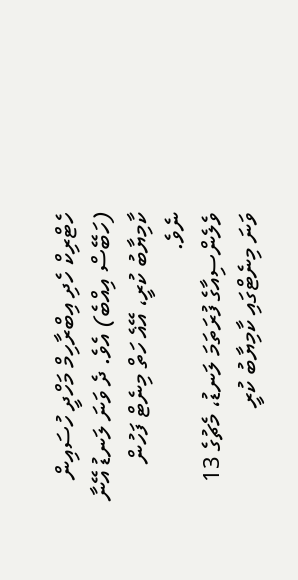ހެޓްރިކް ހެދި އިބްރާހިމް މަހްދީ ހުސައިން (ހަބޭސް އިއްބެ) އެވެ. ދެ ވަނަ ލަނޑު އޭނާ ކާމިޔާބު ކުރީ، އޭޣެ ހަތް މިނެޓް ފަހުން ނެވެ.
ވެލެންސިއާގެ ފުރަތަމަ ލަނޑު، މެޗުގެ 13 ވަނަ މިނެޓްގައި ކާމިޔާބު ކުރީ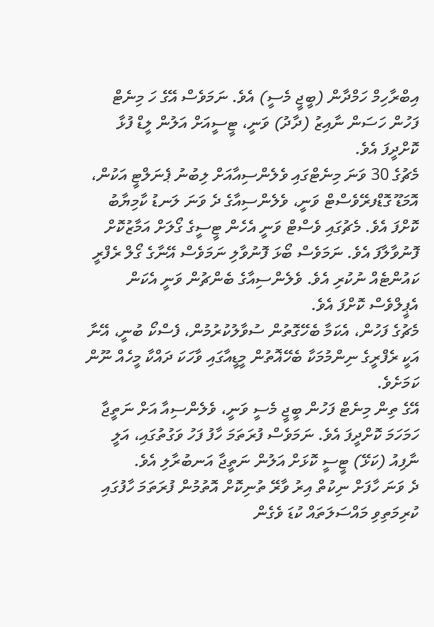އިބްރާހިމް ހަމްދާން (ބީޖީ މެސީ) އެވެ. ނަމަވެސް އޭގެ ހަ މިނެޓް ފަހުން ހަސަން ނާއިޒު (ދާދު) ވަނީ، ޓީސީއަށް އަލުން ލީޑް ފުޅާ ކޮށްދީފަ އެވެ.
މެޗުގެ 30 ވަނަ މިނެޓްގައި ވެލެންސިއާއަށް ލިބުނު ޕެނަލްޓީ އަކުން، އޮމަޑޫ ގޮޑްފރޭވެސްޓް ވަނީ، ވެލެންސިއާގެ ދެ ވަނަ ލަނޑު ކާމިޔާބު ކޮށްފަ އެވެ. މެޗުގައި ވެސްޓް ވަނީ އެހެން ޓީސީގެ ގޯލަށް އަމާޒުކޮށް ފޮނުވާލާފަ އެވެ. ނަމަވެސް ބޯޅަ ފޮނުވާލި ނަމަވެސް އޭނާގެ ގޯލް ރެފްރީ ކައުންޓެއް ނުކުރި އެވެ. ވެލެންސިއާގެ ބެންޗުން ވަނީ އެކަން އެޕީލްވެސް ކޮށްފަ އެވެ.
މެޗުގެ ފަހުން، އެކަމާ ބެހޭގޮތުން ސުވާލުކުރުމުން، ފެސްކޯ ބުނީ، އޭނާ އަކީ ރެފްރީގެ ނިންމުމަކާ ބެހޭޣޮތުން މީޑީއާގައި ވާހަކަ ދައްކާ މީހެއް ނޫން ކަމަށެވެ.
އޭގެ ތިން މިނެޓް ފަހުން ބީޖީ މެސީ ވަނީ، ވެލެންސިއާ އަށް ނަތީޖާ ހަމަހަމަ ކޮށްދީފަ އެވެ. ނަމަވެސް ފުރަތަމަ ހާފު ފަހު ވަގުތުގައި، އަލީ ނާފިއު (ކަޅޭ) ޓީސީ ކޮޅަށް އަލުން ނަތީޖާ އަނބުރާލި އެވެ.
ދެ ވަނަ ހާފަށް ނިކުތް އިރު ވާރޭ ތުނިކޮށް އޮތުމުން ފުރަތަމަ ހާފުގައި ކުރިމަތިވި މައްސަލަތައް ކުޑަ ވެގެން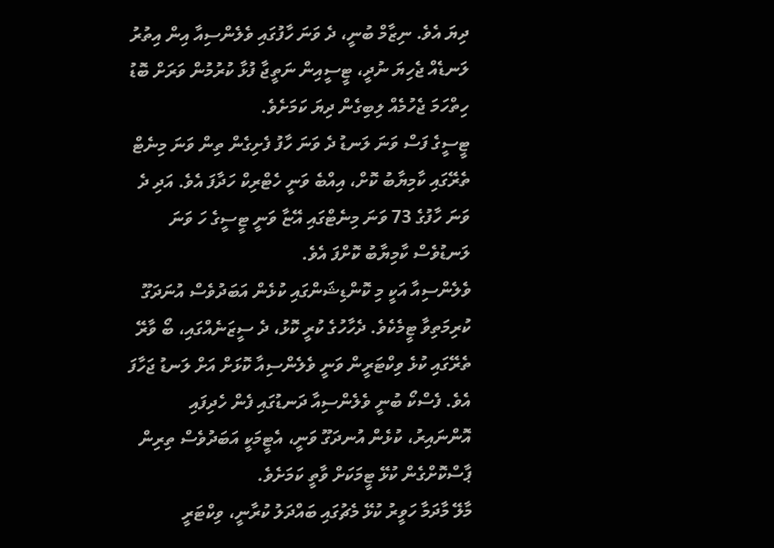ދިޔަ އެވެ. ނިޒާމް ބުނީ، ދެ ވަނަ ހާފުގައި ވެލެންސިއާ އިން އިތުރު ލަނޑެއް ޖެހިޔަ ނުދީ، ޓީސީއިން ނަތީޖާ ފުޅާ ކުރުމުން ވަރަށް ބޮޑު ހިތްހަމަ ޖެހުމެއް ލިބިގެން ދިޔަ ކަމަށެވެ.
ޓީސީގެ ފަސް ވަނަ ލަނޑު ދެ ވަނަ ހާފު ފެށިގެން ތިން ވަނަ މިނެޓް ތެރޭގައި ކާމިޔާބު ކޮށް، އިއްބެ ވަނީ ހެޓްރިކް ހަދާފަ އެވެ. އަދި ދެ ވަނަ ހާފުގެ 73 ވަނަ މިނެޓްގައި އޭޏާ ވަނީ ޓީސީގެ ހަ ވަނަ ލަނޑުވެސް ކާމިޔާބު ކޮށްފަ އެވެ.
ވެލެންސިއާ އަކީ މި ކޮންޑިޝަންގައި ކުޅެން އަބަދުވެސް އުނަދަގޫ ކުރިމަތިވާ ޓީމެކެވެ. ދެހާހުގެ ކުރީ ކޮޅު، ދެ ސީޒަނެއްގައި، ބޯ ވާރޭ ތެރޭގައި ކުޅެ ވިކްޓަރީން ވަނީ ވެލެންސިއާ ކޮޅަށް އަށް ލަނޑު ޖަހާފަ އެވެ. ފެސްކޯ ބުނީ ވެލެންސިއާ ދަނޑުގައި ފެން ހެދިފައި އޮންނައިރު، ކުޅެން އުނދަގޫ ވަނީ، އެޓީމަކީ އަބަދުވެސް ތިރިން ޕާސްކޮށްގެން ކުޅޭ ޓީމަކަށް ވާތީ ކަމަށެވެ.
މާލޭ މާދަމާ ހަވީރު ކުޅޭ މެޗުގައި ބައްދަލު ކުރާނީ، ވިކްޓަރީ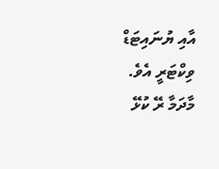އާއި ޔުނައިޓަޑް ވިކްޓަރީ އެވެ. މާދަމާ ރޭ ކުޅޭ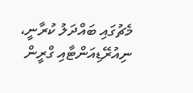މެޗުގައި ބައްދަލު ކުރާނީ، ނިއުރޭޑިއަންޓާއި ގްރީން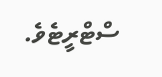ސްޓްރީޓެވެ.